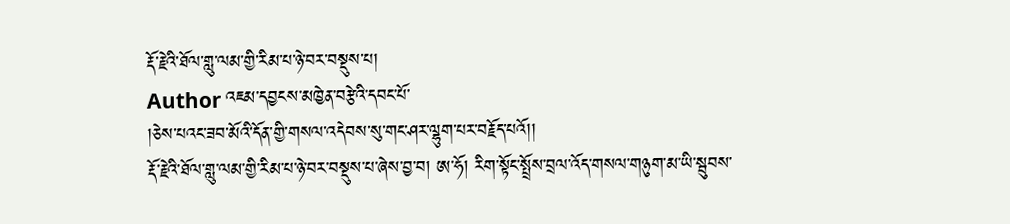རྡོ་རྗེའི་ཐོལ་གླུ་ལམ་གྱི་རིམ་པ་ཉེ་བར་བསྡུས་པ།
Author འཇམ་དབྱངས་མཁྱེན་བརྩེའི་དབང་པོ་
།ཅེས་པའང་ཟབ་མོའི་དོན་གྱི་གསལ་འདེབས་སུ་གང་ཤར་ལྷུག་པར་བརྗོད་པའོ།།
རྡོ་རྗེའི་ཐོལ་གླུ་ལམ་གྱི་རིམ་པ་ཉེ་བར་བསྡུས་པ་ཞེས་བྱ་བ། ཨ་ཧོ། རིག་སྟོང་སྤྲོས་བྲལ་འོད་གསལ་གཉུག་མ་ཡི་སྦུབས་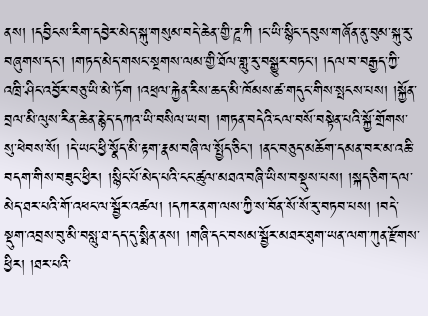ནས། །དབྱིངས་རིག་དབྱེར་མེད་སྐུ་གསུམ་བདེ་ཆེན་གྱི་ཌཱ་ཀི །ང་ཡི་སྙིང་དབུས་གཞོན་ནུ་བུམ་སྐུ་རུ་བཞུགས་དང་། །གཏད་མེད་གསང་སྔགས་ལམ་གྱི་ཐོལ་གླུ་རུ་བསྒྱུར་བཏང་། །དལ་བ་བརྒྱད་ཀྱི་འཁྲི་ཤིང་འབྱོར་བཅུ་ཡི་མེ་ཏོག །འཕྲལ་རྐྱེན་རིས་ཆད་མི་ཁོམས་ཚ་གདུང་གིས་སྤངས་པས། །སྐྱོན་བྲལ་མི་ལུས་རིན་ཆེན་རྙེད་དཀའ་ཡི་བསིལ་ཡབ། །གཏན་བདེའི་ངལ་བསོ་བསྟེན་པའི་སྐྱོ་གྲོགས་སུ་ཕེབས་སོ། །དེ་ཡང་ཕྱི་སྣོད་མི་རྟག་རྣམ་བཞི་ལ་སྤྱོད་ཅིང་། །ནང་བཅུད་མཆོག་དམན་བར་མ་འཆི་བདག་གིས་བཟུང་ཕྱིར། །སྙིང་པོ་མེད་པའི་ངང་ཚུལ་མཐའ་བཞི་ཡིས་བསྡུས་པས། །སྐད་ཅིག་དལ་མེད་ཐར་པའི་གོ་འཕང་ལ་སྦྱོར་འཚལ། །དཀར་ནག་ལས་ཀྱི་ས་བོན་སོ་སོ་རུ་བཏབ་པས། །བདེ་སྡུག་འབྲས་བུ་མི་བསླུ་ཐ་དད་དུ་སྨིན་ནས། །གཞི་དང་བསམ་སྦྱོར་མཐར་ཐུག་ཡན་ལག་ཀུན་རྫོགས་ཕྱིར། །ཐར་པའི་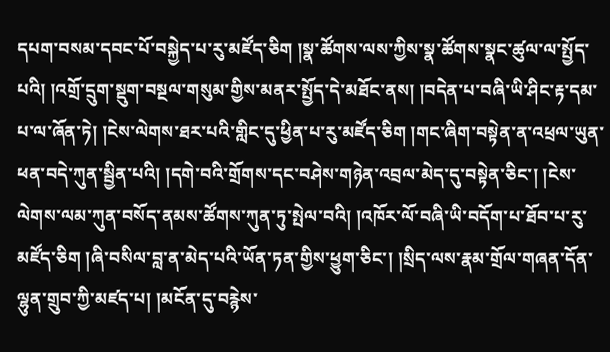དཔག་བསམ་དབང་པོ་བསྐྱེད་པ་རུ་མཛོད་ཅིག །སྣ་ཚོགས་ལས་ཀྱིས་སྣ་ཚོགས་སྣང་ཚུལ་ལ་སྤྱོད་པའི། །འགྲོ་དྲུག་སྡུག་བསྔལ་གསུམ་གྱིས་མནར་སྤྱོད་དེ་མཐོང་ནས། །བདེན་པ་བཞི་ཡི་ཤིང་རྟ་དམ་པ་ལ་ཞོན་ཏེ། །ངེས་ལེགས་ཐར་པའི་གླིང་དུ་ཕྱིན་པ་རུ་མཛོད་ཅིག །གང་ཞིག་བསྟེན་ན་འཕྲལ་ཡུན་ཕན་བདེ་ཀུན་སྦྱིན་པའི། །དགེ་བའི་གྲོགས་དང་བཤེས་གཉེན་འབྲལ་མེད་དུ་བསྟེན་ཅིང་། །ངེས་ལེགས་ལམ་ཀུན་བསོད་ནམས་ཚོགས་ཀུན་ཏུ་སྤེལ་བའི། །འཁོར་ལོ་བཞི་ཡི་བདོག་པ་ཐོབ་པ་རུ་མཛོད་ཅིག །ཞི་བསིལ་བླ་ན་མེད་པའི་ཡོན་ཏན་གྱིས་ཕྱུག་ཅིང་། །སྲིད་ལས་རྣམ་གྲོལ་གཞན་དོན་ལྷུན་གྲུབ་ཀྱི་མཛད་པ། །མངོན་དུ་བརྙེས་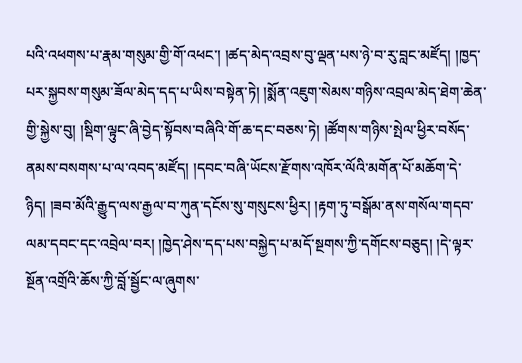པའི་འཕགས་པ་རྣམ་གསུམ་གྱི་གོ་འཕང་། །ཚད་མེད་འབྲས་བུ་ལྡན་པས་ཉེ་བ་རུ་བླང་མཛོད། །ཁྱད་པར་སྐྱབས་གསུམ་ཟོལ་མེད་དད་པ་ཡིས་བསྟེན་ཏེ། །སྨོན་འཇུག་སེམས་གཉིས་འབྲལ་མེད་ཐེག་ཆེན་གྱི་སྐྱེས་བུ། །སྡིག་ལྟུང་ཞི་བྱེད་སྟོབས་བཞིའི་གོ་ཆ་དང་བཅས་ཏེ། །ཚོགས་གཉིས་སྤེལ་ཕྱིར་བསོད་ནམས་བསགས་པ་ལ་འབད་མཛོད། །དབང་བཞི་ཡོངས་རྫོགས་འཁོར་ལོའི་མགོན་པོ་མཆོག་དེ་ཉིད། །ཟབ་མོའི་རྒྱུད་ལས་རྒྱལ་བ་ཀུན་དངོས་སུ་གསུངས་ཕྱིར། །རྟག་ཏུ་བསྒོམ་ནས་གསོལ་གདབ་ལམ་དབང་དང་འབྲེལ་བར། །ཁྱེད་ཤེས་དད་པས་བསྐྱེད་པ་མདོ་སྔགས་ཀྱི་དགོངས་བཅུད། །དེ་ལྟར་སྔོན་འགྲོའི་ཆོས་ཀྱི་བློ་སྦྱོང་ལ་ཞུགས་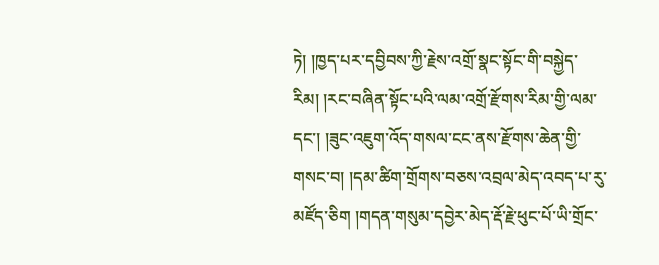ཏེ། །ཁྱད་པར་དབྱིབས་ཀྱི་རྗེས་འགྲོ་སྣང་སྟོང་གི་བསྐྱེད་རིམ། །རང་བཞིན་སྟོང་པའི་ལམ་འགྲོ་རྫོགས་རིམ་གྱི་ལམ་དང་། །ཟུང་འཇུག་འོད་གསལ་ངང་ནས་རྫོགས་ཆེན་གྱི་གསང་བ། །དམ་ཚིག་གྲོགས་བཅས་འབྲལ་མེད་འབད་པ་རུ་མཛོད་ཅིག །གདན་གསུམ་དབྱེར་མེད་རྡོ་རྗེ་ཕུང་པོ་ཡི་གྲོང་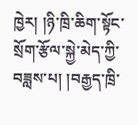ཁྱེར། །ཉི་ཁྲི་ཆིག་སྟོང་སྲོག་རྩོལ་སྐྱེ་མེད་ཀྱི་བཟླས་པ། །བརྒྱད་ཁྲི་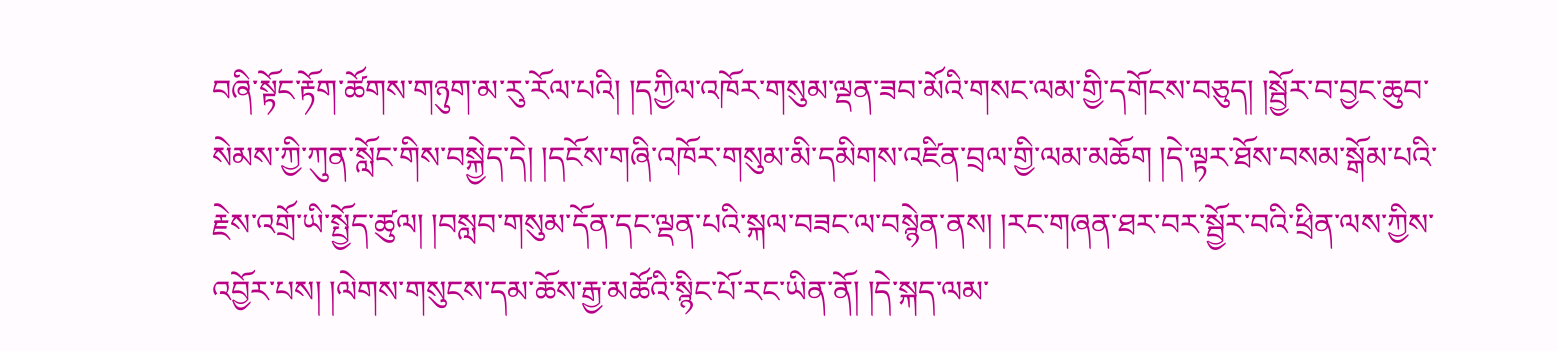བཞི་སྟོང་རྟོག་ཚོགས་གཉུག་མ་རུ་རོལ་པའི། །དཀྱིལ་འཁོར་གསུམ་ལྡན་ཟབ་མོའི་གསང་ལམ་གྱི་དགོངས་བཅུད། །སྦྱོར་བ་བྱང་ཆུབ་སེམས་ཀྱི་ཀུན་སློང་གིས་བསྐྱེད་དེ། །དངོས་གཞི་འཁོར་གསུམ་མི་དམིགས་འཛིན་བྲལ་གྱི་ལམ་མཆོག །དེ་ལྟར་ཐོས་བསམ་སྒོམ་པའི་རྗེས་འགྲོ་ཡི་སྤྱོད་ཚུལ། །བསླབ་གསུམ་དོན་དང་ལྡན་པའི་སྐལ་བཟང་ལ་བསྙེན་ནས། །རང་གཞན་ཐར་བར་སྦྱོར་བའི་ཕྲིན་ལས་ཀྱིས་འབྱོར་པས། །ལེགས་གསུངས་དམ་ཆོས་རྒྱ་མཚོའི་སྙིང་པོ་རང་ཡིན་ནོ། །དེ་སྐད་ལམ་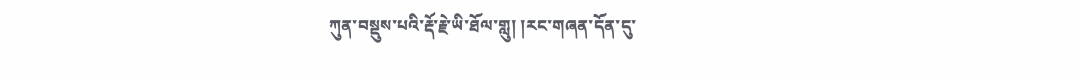ཀུན་བསྡུས་པའི་རྡོ་རྗེ་ཡི་ཐོལ་གླུ། །རང་གཞན་དོན་དུ་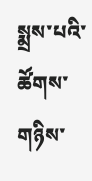སྨྲས་པའི་ཚོགས་གཉིས་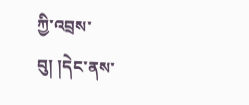ཀྱི་འབྲས་བུ། །དེང་ནས་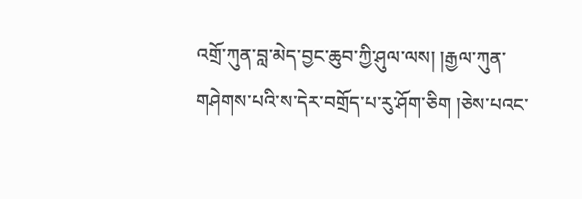འགྲོ་ཀུན་བླ་མེད་བྱང་ཆུབ་ཀྱི་ཤུལ་ལས། །རྒྱལ་ཀུན་གཤེགས་པའི་ས་དེར་བགྲོད་པ་རུ་ཤོག་ཅིག །ཅེས་པའང་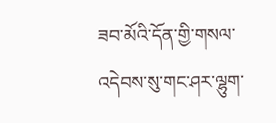ཟབ་མོའི་དོན་གྱི་གསལ་འདེབས་སུ་གང་ཤར་ལྷུག་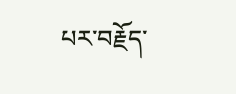པར་བརྗོད་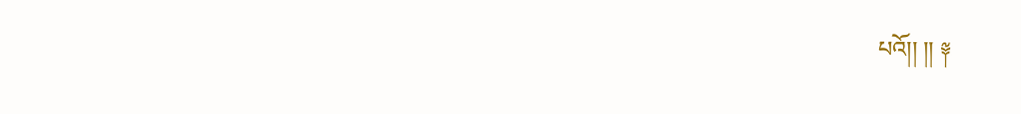པའོ།། །། ༈